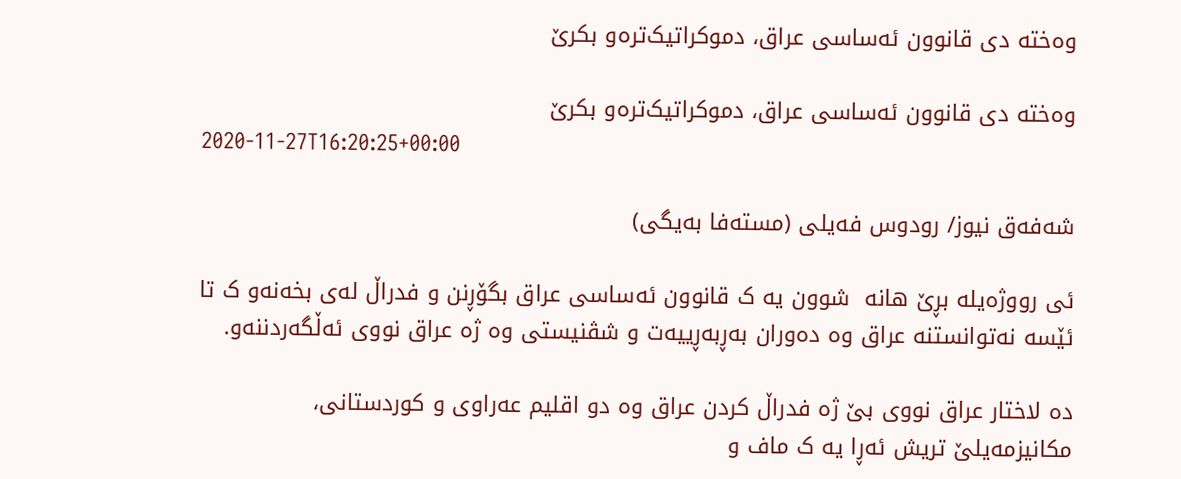وەختە دی قانوون ئه‌ساسی عراق، دموکراتیک‌ترەو بکرێ

وەختە دی قانوون ئه‌ساسی عراق، دموکراتیک‌ترەو بکرێ
2020-11-27T16:20:25+00:00

شەفەق نیوز/ رودوس فەیلی (مسته‌فا به‌یگی)

ئی رووژه‌یله بڕێ هانه  شوون یه ک قانوون ئه‌ساسی عراق بگۆڕنن و فدراڵ له‌ی بخه‌نه‌و ک تا ئێسه نه‌توانستنه عراق وه ده‌وران به‌ڕبه‌ڕییه‌ت و شڤنیستی وە‌ ژە عراق نووی ئەڵگەردننەو.

دە لاختار عراق نووی بێ ژە فدراڵ کردن عراق وە دو اقلیم عەراوی و کوردستانی، مکانیزمەیلێ تریش ئە‌ڕا یە ک ماف و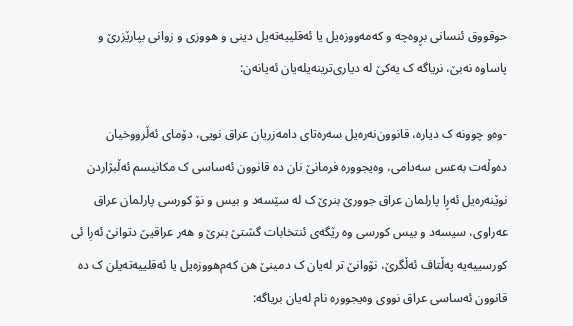حوقووق ئنسانی بڕوەچە و کە‌مه‌ووزەیل یا ئەقلییەتەیل دینی و هووزی و زوانی بپارێزرێ و پاساوە نەبێ، نریاگە ک یەکێ لە دیاری‌ترینەیلەیان ئەیانەن:

-وه‌و چوونه ک دیاره، قانوون‌نه‌ره‌یل سه‌ره‌تای دامه‌زریان عراق نویی، دۆمای ئەڵرووخیان ده‌وڵه‌ت به‌عس سه‌دامی، وه‌یجووره فرمانێ نان ده قانوون ئه‌ساسی ک مکانیسم ئه‌ڵبژاردن نوێنه‌ره‌یل ئه‌ڕا پارلمان عراق جوورێ بنرێ ک له سێسه‌د و بیس و نۆ کورسی پارلمان عراق عه‌راوی، سیسه‌د و بیس کورسی وه رێگه‌ی ئنتخابات گشتێ بنرێ و هه‌ر عراقیێ دتوانێ ئه‌ڔا ئی کورسییه‌یه په‌ڵتاف ئه‌ڵگرێ، نۆوانێ تر له‌یان ک دمینێ هن که‌م‌هووزه‌یل یا ئه‌قلییه‌ته‌یلن ک ده قانوون ئه‌ساسی عراق نووی وه‌یجووره نام له‌یان بریاگه: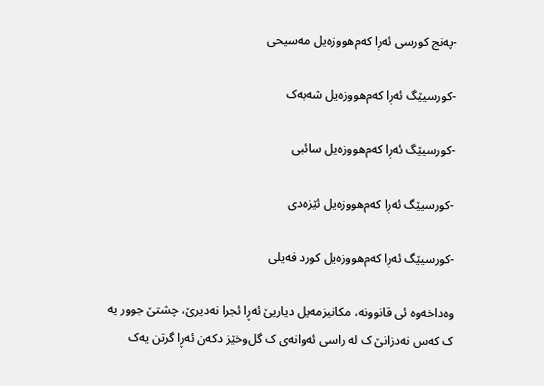-په‌نج کورسی ئه‌ڔا که‌م‌هووزه‌یل مه‌سیحی

-کورسیێگ ئه‌ڔا که‌م‌هووزه‌یل شه‌به‌ک

-کورسیێگ ئه‌ڔا که‌م‌هووزه‌یل سائبی

-کورسیێگ ئه‌ڔا که‌م‌هووزه‌یل ئێزه‌دی

-کورسیێگ ئه‌ڔا که‌م‌هووزه‌یل کورد فه‌یلی

وه‌داخه‌وه ئی قانوونه، مکانیزمه‌یل دیاریێ ئه‌ڕا ئجرا نه‌دیرێ، چشتێ جوور یه ک که‌س نه‌دزانێ ک له راسی ئه‌وانه‌ی ک گل‌و‌خێز دکه‌ن ئه‌ڕا گرتن یه‌ک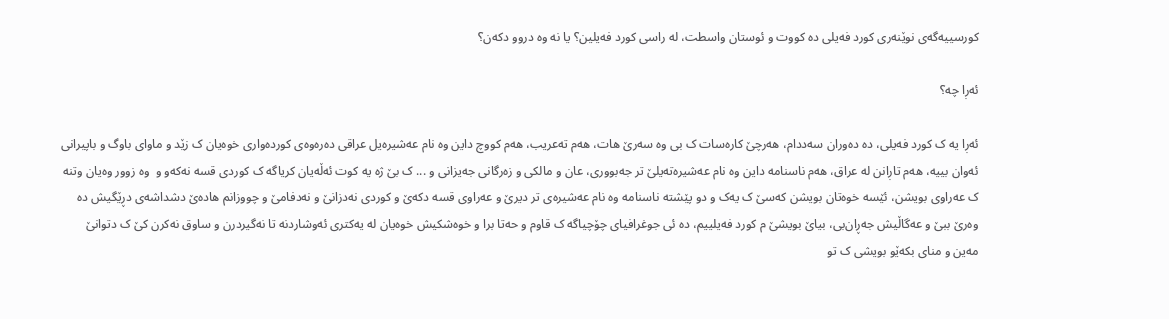کورسییه‌گه‌ی نوێنه‌ری کورد فه‌یلی ده کووت و ئوستان واسطت، له راسی کورد فه‌یلین؟ یا نه وه دروو دکه‌ن؟

ئه‌ڔا چه؟

ئه‌ڔا یه ک کورد فه‌یلی، ده ده‌وران سه‌ددام، هه‌رچێ کاره‌سات ک بی وه سه‌رێ هات، هه‌م ته‌عریب، هه‌م کووچ داین وه نام عه‌شیره‌یل عراقی ده‌ره‌وه‌ی کورده‌واری خوه‌یان ک زێد و ماوای باوگ و باپیرانی ئه‌وان بییه، هه‌م تاڔانن له عراق، هه‌م ناسنامه داین وه نام عه‌شیره‌ته‌یلێ تر جه‌بووری، عان و مالکی و زه‌رگانی جه‌یزانی و ... ک بێ ژه یه کوت ئه‌ڵه‌یان کریاگه ک کوردی قسه نه‌که‌و و  وه‌ زوور وه‌یان وتنه ک عه‌راوی بویشن، ئێسه خوه‌تان بویشن که‌سێ ک یه‌ک و دو پێشته ناسنامه وه نام عه‌شیره‌ی تر دیرێ و عه‌راوی قسه دکه‌ێ و کوردی نه‌دزانێ و نه‌دفامێ و چووزانم هاده‌ێ دشداشه‌ی دڕێگیش ده وه‌رێ ببێ و عه‌گاڵیش جه‌ڕان‌بی، بیاێ بویشێ م کورد فه‌یلییم، ده ئی جوغرافیای چۆچیاگه ک قاوم و حه‌تا برا و خوه‌شکیش خوه‌یان له یه‌کتری ئه‌وشاردنه تا نه‌گیردرن و ساوق نه‌کرن کێ ک دتوانێ مه‌ین و منای بکه‌ێو بویشی ک تو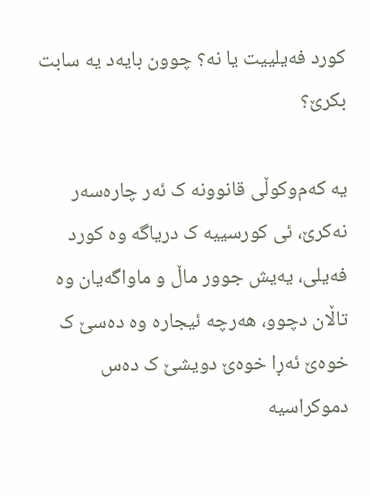کورد فه‌یلییت یا نه؟ چوون بایه‌د یه سابت بکرێ؟

یه که‌م‌وکوڵی قانوونه ک ئه‌ر چاره‌سه‌ر نه‌کرێ، ئی کورسییه ک دریاگه وه کورد فه‌یلی، یه‌یش جوور ماڵ و ماواگه‌یان وه‌ تاڵان دچوو، هه‌رچه‌ ئیجاره وه ده‌سێ ک خوه‌ێ ئه‌ڔا خوه‌ێ دویشێ ک ده‌س دموکراسیه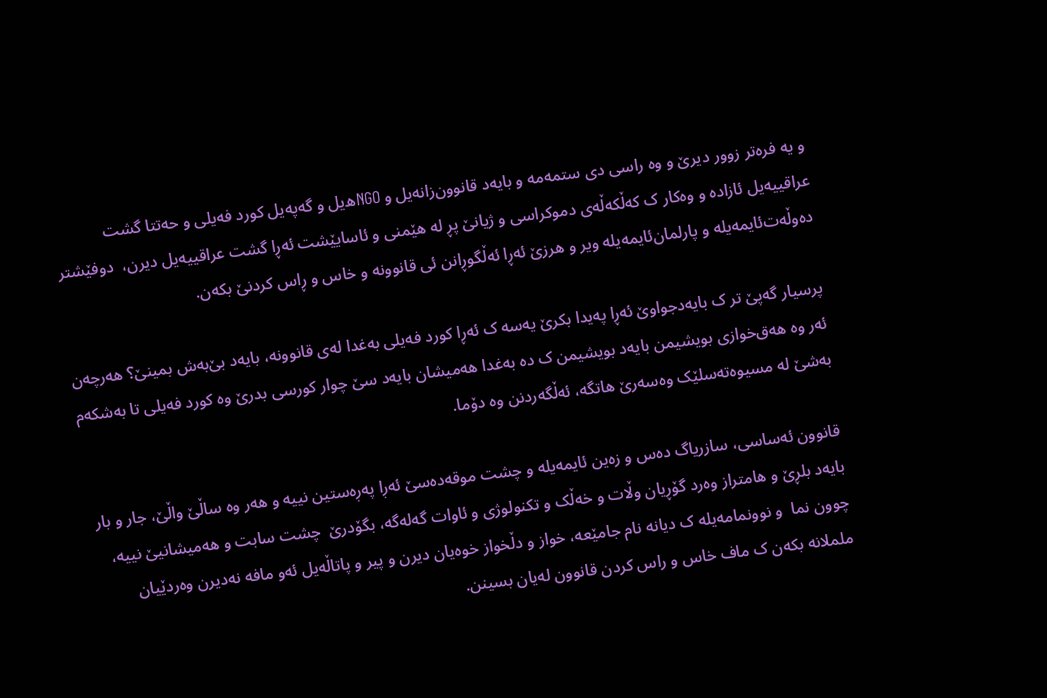و یه فره‌تر زوور دیرێ و وه راسی دی ستمه‌مه و بایه‌د قانوون‌زانه‌یل و NGOه‌یل و گەپەیل کورد فەیلی و حەتتا گشت عراقییەیل ئازادە و وە‌کار ک کەڵکەڵەی دموکراسی و ژیانێ پڕ لە هێمنی و ئاسایێشت ئەڕا گشت عراقییەیل دیرن،  دوفێشتر  دەوڵەت‌ئایمەیلە و پارلمان‌ئایمە‌یلە ویر و هرزێ ئەڕا ئەڵگوڕانن ئی قانوونە و خاس و ڕاس کردنێ بکەن.

پرسیار گەپێ تر ک بایەدجواوێ ئەڕا پەیدا بکرێ یەسە ک ئەڕا کورد فەیلی بەغدا لەی قانوونە، بایەد بێ‌بەش بمینێ؟ هەرچەن ئەر وە هەق‌خوازی‌ بویشیمن بایەد بویشیمن ک دە بەغدا هەمیشان بایەد سێ چوار کورسی بدرێ وە کورد فەیلی تا بەشکەم بەشێ لە مسیوەتەسلێک وەسەرێ هاتگە، ئەڵگەردنن وە دۆما.

قانوون ئه‌ساسی، سازریاگ ده‌س و زه‌ین ئایمه‌یله و چشت موقه‌ده‌سێ ئه‌ڔا په‌ڔه‌ستین نییه و هه‌ر وه ساڵێ واڵێ، جار و بار بایه‌د بلڕێ و هامتراز وه‌رد گۆڕیان وڵات و خه‌ڵک و تکنولوژی و ئاوات گه‌له‌گه، بگۆدرێ  چشت سابت و هه‌میشانیێ نییه، چوون نما  و نوونمامه‌یله ک دیانە نام جامێعە، خواز و دڵخواز خوەیان دیرن و پیر و پاتاڵەیل ئە‌و مافە نەدیرن وەردێیان ململانە بکەن ک ماف خاس و راس کردن قانوون لەیان بسینن.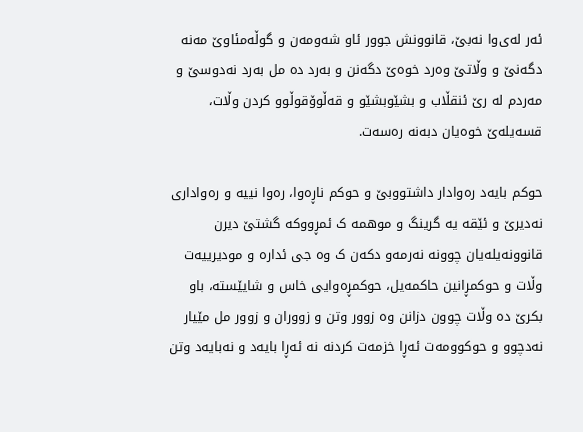ئەر لەی‌وا نەبێ، قانوونش جوور ئاو شە‌ومەن و گوڵەمئاوێ مەنە دگەنێ و وڵاتێ وەرد خوەێ دگەنن و بەرد دە مل بەرد نەدوسێ و مەردم لە رێ ئنقڵاب و بشێوبشێو و قەڵوۆقوڵوو کردن وڵات،  قسەیلەێ خوەیان دبەنە رەسەت.

حوکم بایەد رەوادار داشتووبێ و حوکم ناڕەوا، رەوا نییە و رەواداری نەدیرێ و ئێقە یە گرینگ و موهمە ک ئمڕووکە گشتێ دیرن قانوونه‌یلە‌یان چوونە نە‌رمەو دکەن ک وە جی ئدارە و مودیرییەت وڵات و حوکمڕانین حاکمەیل، حوکمڕە‌وایی خاس و شایێستە، باو بکرێ دە وڵات چوون دزانن وە زوور وتن و زووران و زوور مل مێیار نەدچوو و حوکوومەت ئەڕا خزمەت کردنە نە ئەڕا بایەد و نەبایەد وتن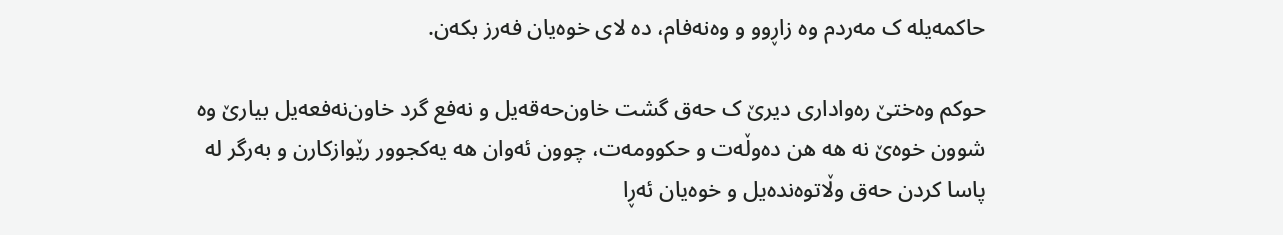حاکمەیلە ک مەردم وە زاڕوو و وەنەفام، دە لای خوەیان فەرز بکەن.

حوکم وەختێ رەواداری دیرێ ک حەق گشت خاون‌حەقەیل و نەفع گرد خاون‌نەفعەیل بیارێ وە شوون خوەێ نە هه هن دەوڵەت و حکوومەت، چوون ئەوان هە یەکجوور رێوازکارن و بەرگر لە پاسا کردن حەق وڵاتوەندەیل و خوەیان ئەڕا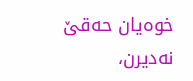خوەیان حەقێ نەدیرن،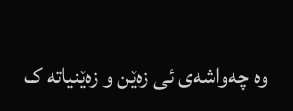وە چەواشە‌ی ئی زەێن و زەێنیاتە ک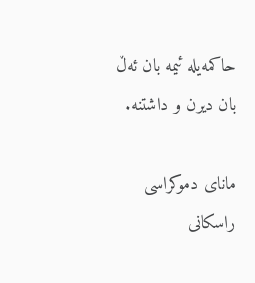حاکمەیلە ئیمە بان ئەڵ بان دیرن و داشتنە.

مانای دموکراسی راسکانی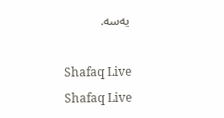یەسە.

Shafaq Live
Shafaq Live